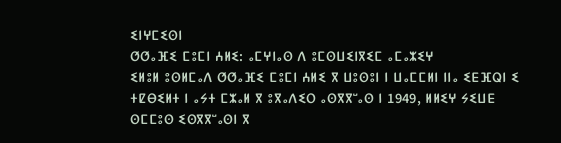ⵉⵏⵖⵎⵉⵙⵏ
ⵚⵚⴰⴼⵉ ⵎⵓⵎⵏ ⵄⵍⵉ: ⴰⵎⵖⵏⴰⵙ ⴷ ⵓⵎⵙⵡⵉⵏⴳⵉⵎ ⴰⵎⴰⵣⵉⵖ
ⵉⵍⵓⵍ ⵓⵙⵍⵎⴰⴷ ⵚⵚⴰⴼⵉ ⵎⵓⵎⵏ ⵄⵍⵉ ⴳ ⵡⵓⵙⵓⵏ ⵏ ⵡⴰⵎⵎⵍⵏ ⵏⵏⴰ ⵉⴹⴼⵕⵏ ⵉ ⵜⵇⴱⵉⵍⵜ ⵏ ⴰⵢⵜ ⵎⵣⴰⵍ ⴳ ⵓⴳⴰⴷⵉⵔ ⴰⵙⴳⴳⵯⴰⵙ ⵏ 1949, ⵍⵍⵉⵖ ⵢⵉⵡⴹ ⵙⵎⵎⵓⵙ ⵉⵙⴳⴳⵯⴰⵙⵏ ⴳ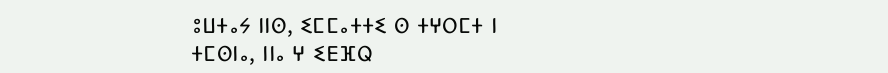ⵓⵡⵜⴰⵢ ⵏⵏⵙ, ⵉⵎⵎⴰⵜⵜⵉ ⵙ ⵜⵖⵔⵎⵜ ⵏ ⵜⵎⵙⵏⴰ, ⵏⵏⴰ ⵖ ⵉⴹⴼⵕ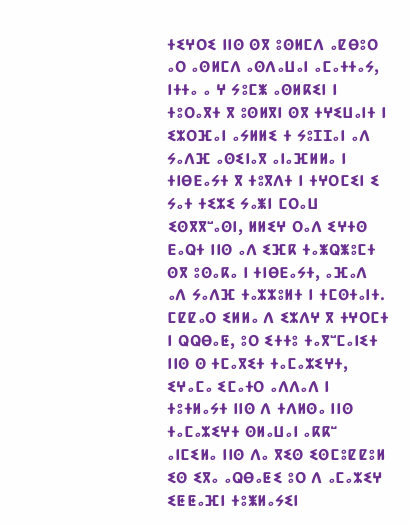ⵜⵉⵖⵔⵉ ⵏⵏⵙ ⵙⴳ ⵓⵙⵍⵎⴷ ⴰⵇⴱⵓⵔ ⴰⵔ ⴰⵙⵍⵎⴷ ⴰⵙⴷⴰⵡⴰⵏ ⴰⵎⴰⵜⵜⴰⵢ, ⵏⵜⵜⴰ ⴰ ⵖ ⵢⵓⵎⵥ ⴰⵙⵍⴽⵉⵏ ⵏ ⵜⵓⵔⴰⴳⵜ ⴳ ⵓⵙⵍⴳⵏ ⵙⴳ ⵜⵖⵉⵡⴰⵏⵜ ⵏ ⵉⵣⵔⴼⴰⵏ ⴰⵢⵍⵍⵉ ⵜ ⵢⵓⵊⵊⴰⵏ ⴰⴷ ⵢⴰⴷⴼ ⴰⵙⵉⵏⴰⴳ ⴰⵏⴰⴼⵍⵍⴰ ⵏ ⵜⵏⴱⴹⴰⵢⵜ ⴳ ⵜⵓⴳⴷⵜ ⵏ ⵜⵖⵔⵎⵉⵏ ⵉ ⵢⴰⵜ ⵜⵉⵣⵉ ⵢⴰⵥⵏ ⵎⵔⴰⵡ ⵉⵙⴳⴳⵯⴰⵙⵏ, ⵍⵍⵉⵖ ⵔⴰⴷ ⵉⵖⵜⵙ ⴹⴰⵕⵜ ⵏⵏⵙ ⴰⴷ ⵉⴼⴽ ⵜⴰⵥⵕⵥⵓⵎⵜ ⵙⴳ ⵓⵙⴰⴽⴰ ⵏ ⵜⵏⴱⴹⴰⵢⵜ, ⴰⴼⴰⴷ ⴰⴷ ⵢⴰⴷⴼ ⵜⴰⵣⵣⵓⵍⵜ ⵏ ⵜⵎⵙⵜⴰⵏⵜ.
ⵎⵇⵇⴰⵔ ⵉⵍⵍⴰ ⴷ ⵉⵣⴷⵖ ⴳ ⵜⵖⵔⵎⵜ ⵏ ⵕⵕⴱⴰⵟ, ⵓⵔ ⵉⵜⵜⵓ ⵜⴰⴳⵯⵎⴰⵏⵉⵜ ⵏⵏⵙ ⵙ ⵜⵎⴰⴳⵉⵜ ⵜⴰⵎⴰⵣⵉⵖⵜ, ⵉⵖⴰⵎⴰ ⵉⵎⴰⵜⵔ ⴰⴷⴷⴰⴷ ⵏ ⵜⵓⵜⵍⴰⵢⵜ ⵏⵏⵙ ⴷ ⵜⴷⵍⵙⴰ ⵏⵏⵙ ⵜⴰⵎⴰⵣⵉⵖⵜ ⵙⵍⴰⵡⴰⵏ ⴰⴽⴽⵯ ⴰⵏⵎⵉⵍⴰ ⵏⵏⵙ ⴷⴰ ⴳⵉⵙ ⵉⵙⵎⵓⵇⵇⵓⵍ ⵉⵙ ⵉⴳⴰ ⴰⵕⴱⴰⵟⵉ ⵓⵔ ⴷ ⴰⵎⴰⵣⵉⵖ ⵉⵟⵟⴰⴼⵏ ⵜⵓⵥⵍⴰⵢⵉⵏ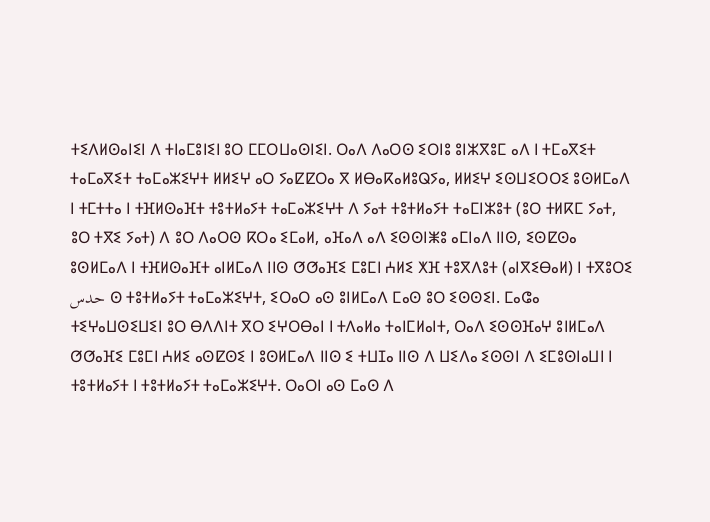ⵜⵉⴷⵍⵙⴰⵏⵉⵏ ⴷ ⵜⵏⴰⵎⵓⵏⵉⵏ ⵓⵔ ⵎⵎⵔⵡⴰⵙⵏⵉⵏ. ⵔⴰⴷ ⴷⴰⵔⵙ ⵉⵔⵏⵓ ⵓⵏⵣⴳⵓⵎ ⴰⴷ ⵏ ⵜⵎⴰⴳⵉⵜ ⵜⴰⵎⴰⴳⵉⵜ ⵜⴰⵎⴰⵣⵉⵖⵜ ⵍⵍⵉⵖ ⴰⵔ ⵢⴰⵇⵇⵔⴰ ⴳ ⵍⴱⴰⴽⴰⵍⵓⵕⵢⴰ, ⵍⵍⵉⵖ ⵉⵙⵡⵉⵔⵔⵉ ⵓⵙⵍⵎⴰⴷ ⵏ ⵜⵎⵜⵜⴰ ⵏ ⵜⴼⵍⵙⴰⴼⵜ ⵜⵓⵜⵍⴰⵢⵜ ⵜⴰⵎⴰⵣⵉⵖⵜ ⴷ ⵢⴰⵜ ⵜⵓⵜⵍⴰⵢⵜ ⵜⴰⵎⵏⵣⵓⵜ (ⵓⵔ ⵜⵍⴽⵎ ⵢⴰⵜ, ⵓⵔ ⵜⴳⵉ ⵢⴰⵜ) ⴷ ⵓⵔ ⴷⴰⵔⵙ ⴽⵔⴰ ⵉⵎⴰⵍ, ⴰⴼⴰⴷ ⴰⴷ ⵉⵙⵙⵏⵥⵓ ⴰⵎⵏⴰⴷ ⵏⵏⵙ, ⵉⵙⵇⵙⴰ ⵓⵙⵍⵎⴰⴷ ⵏ ⵜⴼⵍⵙⴰⴼⵜ ⴰⵏⵍⵎⴰⴷ ⵏⵏⵙ ⵚⵚⴰⴼⵉ ⵎⵓⵎⵏ ⵄⵍⵉ ⵅⴼ ⵜⵓⴳⴷⵓⵜ (ⴰⵏⴳⵉⴱⴰⵍ) ⵏ ⵜⴳⵓⵔⵉ حدس ⵙ ⵜⵓⵜⵍⴰⵢⵜ ⵜⴰⵎⴰⵣⵉⵖⵜ, ⵉⵔⴰⵔ ⴰⵙ ⵓⵏⵍⵎⴰⴷ ⵎⴰⵙ ⵓⵔ ⵉⵙⵙⵉⵏ. ⵎⴰⵛⴰ ⵜⵉⵖⴰⵡⵙⵉⵡⵉⵏ ⵓⵔ ⴱⴷⴷⵏⵜ ⴳⵔ ⵉⵖⵔⴱⴰⵏ ⵏ ⵜⴷⴰⵍⴰ ⵜⴰⵏⵎⵍⴰⵏⵜ, ⵔⴰⴷ ⵉⵙⵙⴼⴰⵖ ⵓⵏⵍⵎⴰⴷ ⵚⵚⴰⴼⵉ ⵎⵓⵎⵏ ⵄⵍⵉ ⴰⵙⵇⵙⵉ ⵏ ⵓⵙⵍⵎⴰⴷ ⵏⵏⵙ ⵉ ⵜⵡⵊⴰ ⵏⵏⵙ ⴷ ⵡⵉⴷⴰ ⵉⵙⵙⵏ ⴷ ⵉⵎⵓⵙⵏⴰⵡⵏ ⵏ ⵜⵓⵜⵍⴰⵢⵜ ⵏ ⵜⵓⵜⵍⴰⵢⵜ ⵜⴰⵎⴰⵣⵉⵖⵜ. ⵔⴰⵔⵏ ⴰⵙ ⵎⴰⵙ ⴷ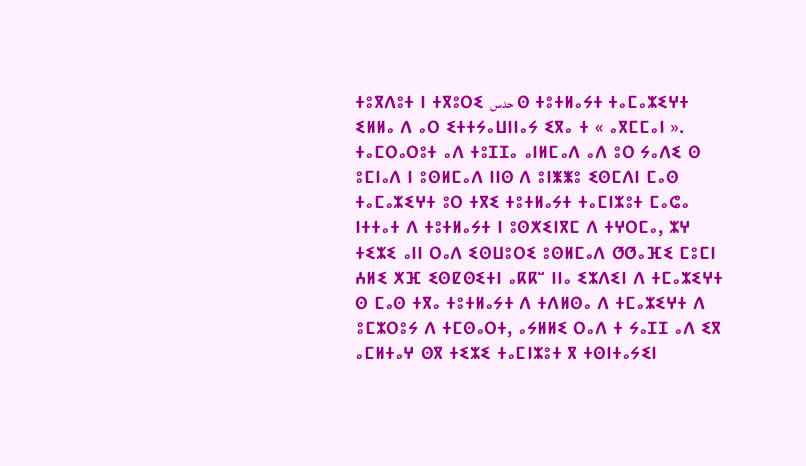ⵜⵓⴳⴷⵓⵜ ⵏ ⵜⴳⵓⵔⵉ حدس ⵙ ⵜⵓⵜⵍⴰⵢⵜ ⵜⴰⵎⴰⵣⵉⵖⵜ ⵉⵍⵍⴰ ⴷ ⴰⵔ ⵉⵜⵜⵢⴰⵡⵏⵏⴰⵢ ⵉⴳⴰ ⵜ « ⴰⴳⵎⵎⴰⵏ ».
ⵜⴰⵎⵔⴰⵔⵓⵜ ⴰⴷ ⵜⵓⵊⵊⴰ ⴰⵏⵍⵎⴰⴷ ⴰⴷ ⵓⵔ ⵢⴰⴷⵉ ⵙ ⵓⵎⵏⴰⴷ ⵏ ⵓⵙⵍⵎⴰⴷ ⵏⵏⵙ ⴷ ⵓⵏⵥⵥⵓ ⵉⵙⵎⴷⵏ ⵎⴰⵙ ⵜⴰⵎⴰⵣⵉⵖⵜ ⵓⵔ ⵜⴳⵉ ⵜⵓⵜⵍⴰⵢⵜ ⵜⴰⵎⵏⵣⵓⵜ ⵎⴰⵛⴰ ⵏⵜⵜⴰⵜ ⴷ ⵜⵓⵜⵍⴰⵢⵜ ⵏ ⵓⵙⵅⵉⵏⴳⵎ ⴷ ⵜⵖⵔⵎⴰ, ⵣⵖ ⵜⵉⵣⵉ ⴰⵏⵏ ⵔⴰⴷ ⵉⵙⵡⵓⵔⵉ ⵓⵙⵍⵎⴰⴷ ⵚⵚⴰⴼⵉ ⵎⵓⵎⵏ ⵄⵍⵉ ⵅⴼ ⵉⵙⵇⵙⵉⵜⵏ ⴰⴽⴽⵯ ⵏⵏⴰ ⵉⵣⴷⵉⵏ ⴷ ⵜⵎⴰⵣⵉⵖⵜ ⵙ ⵎⴰⵙ ⵜⴳⴰ ⵜⵓⵜⵍⴰⵢⵜ ⴷ ⵜⴷⵍⵙⴰ ⴷ ⵜⵎⴰⵣⵉⵖⵜ ⴷ ⵓⵎⵣⵔⵓⵢ ⴷ ⵜⵎⵙⴰⵔⵜ, ⴰⵢⵍⵍⵉ ⵔⴰⴷ ⵜ ⵢⴰⵊⵊ ⴰⴷ ⵉⴳ ⴰⵎⵍⵜⴰⵖ ⵙⴳ ⵜⵉⵣⵉ ⵜⴰⵎⵏⵣⵓⵜ ⴳ ⵜⵙⵏⵜⴰⵢⵉⵏ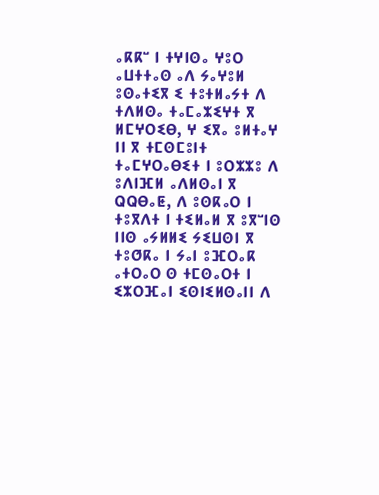ⴰⴽⴽⵯ ⵏ ⵜⵖⵏⵙⴰ ⵖⵓⵔ ⴰⵡⵜⵜⴰⵙ ⴰⴷ ⵢⴰⵖⵓⵍ ⵓⵙⴰⵜⵉⴳ ⵉ ⵜⵓⵜⵍⴰⵢⵜ ⴷ ⵜⴷⵍⵙⴰ ⵜⴰⵎⴰⵣⵉⵖⵜ ⴳ ⵍⵎⵖⵔⵉⴱ, ⵖ ⵉⴳⴰ ⵓⵍⵜⴰⵖ ⵏⵏ ⴳ ⵜⵎⵙⵎⵓⵏⵜ ⵜⴰⵎⵖⵔⴰⴱⵉⵜ ⵏ ⵓⵔⵣⵣⵓ ⴷ ⵓⴷⵏⴼⵍ ⴰⴷⵍⵙⴰⵏ ⴳ ⵕⵕⴱⴰⵟ, ⴷ ⵓⵙⴽⴰⵔ ⵏ ⵜⵓⴳⴷⵜ ⵏ ⵜⵉⵍⴰⵍ ⴳ ⵓⴳⵯⵏⵙ ⵏⵏⵙ ⴰⵢⵍⵍⵉ ⵢⵉⵡⵙⵏ ⴳ ⵜⵓⵚⴽⴰ ⵏ ⵢⴰⵏ ⵓⴼⵔⴰⴽ ⴰⵜⵔⴰⵔ ⵙ ⵜⵎⵙⴰⵔⵜ ⵏ ⵉⵣⵔⴼⴰⵏ ⵉⵙⵏⵉⵍⵙⴰⵏⵏ ⴷ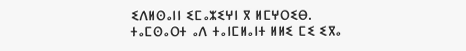ⵉⴷⵍⵙⴰⵏⵏ ⵉⵎⴰⵣⵉⵖⵏ ⴳ ⵍⵎⵖⵔⵉⴱ.
ⵜⴰⵎⵙⴰⵔⵜ ⴰⴷ ⵜⴰⵏⵎⵍⴰⵏⵜ ⵍⵍⵉ ⵎⵉ ⵉⴳⴰ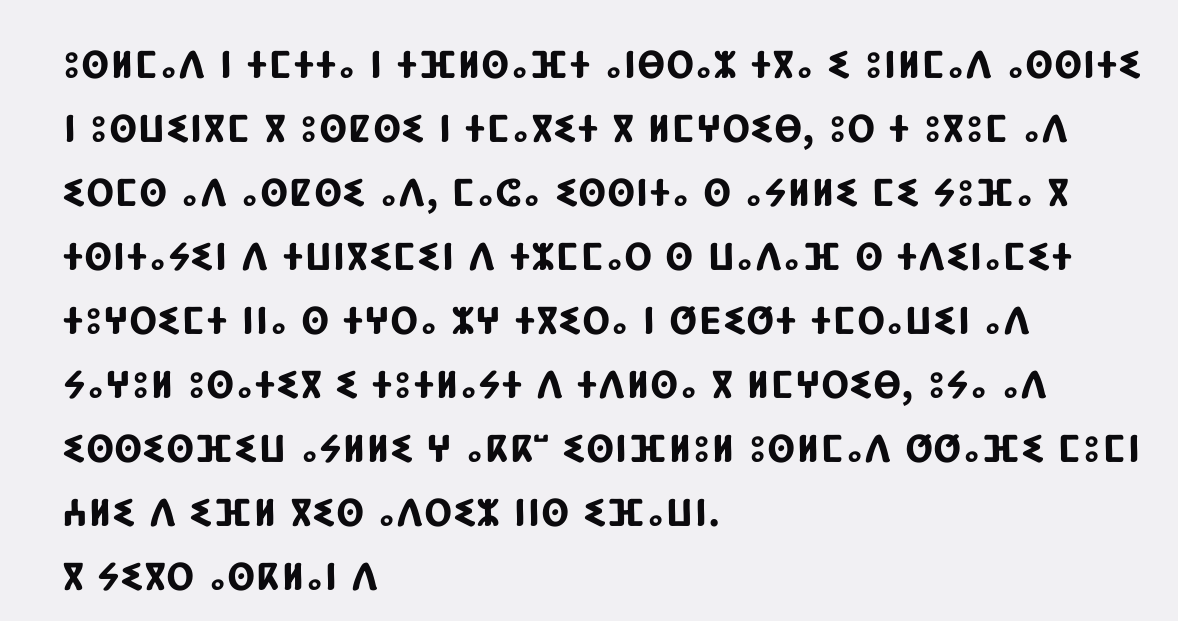ⵓⵙⵍⵎⴰⴷ ⵏ ⵜⵎⵜⵜⴰ ⵏ ⵜⴼⵍⵙⴰⴼⵜ ⴰⵏⴱⵔⴰⵣ ⵜⴳⴰ ⵉ ⵓⵏⵍⵎⴰⴷ ⴰⵙⵙⵏⵜⵉ ⵏ ⵓⵙⵡⵉⵏⴳⵎ ⴳ ⵓⵙⵇⵙⵉ ⵏ ⵜⵎⴰⴳⵉⵜ ⴳ ⵍⵎⵖⵔⵉⴱ, ⵓⵔ ⵜ ⵓⴳⵓⵎ ⴰⴷ ⵉⵔⵎⵙ ⴰⴷ ⴰⵙⵇⵙⵉ ⴰⴷ, ⵎⴰⵛⴰ ⵉⵙⵙⵏⵜⴰ ⵙ ⴰⵢⵍⵍⵉ ⵎⵉ ⵢⵓⴼⴰ ⴳ ⵜⵙⵏⵜⴰⵢⵉⵏ ⴷ ⵜⵡⵏⴳⵉⵎⵉⵏ ⴷ ⵜⵣⵎⵎⴰⵔ ⵙ ⵡⴰⴷⴰⴼ ⵙ ⵜⴷⵉⵏⴰⵎⵉⵜ ⵜⵓⵖⵔⵉⵎⵜ ⵏⵏⴰ ⵙ ⵜⵖⵔⴰ ⵣⵖ ⵜⴳⵉⵔⴰ ⵏ ⵚⴹⵉⵚⵜ ⵜⵎⵔⴰⵡⵉⵏ ⴰⴷ ⵢⴰⵖⵓⵍ ⵓⵙⴰⵜⵉⴳ ⵉ ⵜⵓⵜⵍⴰⵢⵜ ⴷ ⵜⴷⵍⵙⴰ ⴳ ⵍⵎⵖⵔⵉⴱ, ⵓⵢⴰ ⴰⴷ ⵉⵙⵙⵉⵙⴼⵉⵡ ⴰⵢⵍⵍⵉ ⵖ ⴰⴽⴽⵯ ⵉⵙⵏⴼⵍⵓⵍ ⵓⵙⵍⵎⴰⴷ ⵚⵚⴰⴼⵉ ⵎⵓⵎⵏ ⵄⵍⵉ ⴷ ⵉⴼⵍ ⴳⵉⵙ ⴰⴷⵔⵉⵣ ⵏⵏⵙ ⵉⴼⴰⵡⵏ.
ⴳ ⵢⵉⴳⵔ ⴰⵙⴽⵍⴰⵏ ⴷ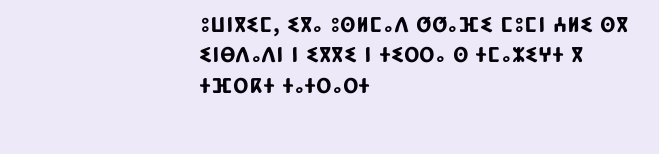ⵓⵡⵏⴳⵉⵎ, ⵉⴳⴰ ⵓⵙⵍⵎⴰⴷ ⵚⵚⴰⴼⵉ ⵎⵓⵎⵏ ⵄⵍⵉ ⵙⴳ ⵉⵏⴱⴷⴰⴷⵏ ⵏ ⵉⴳⴳⵉ ⵏ ⵜⵉⵔⵔⴰ ⵙ ⵜⵎⴰⵣⵉⵖⵜ ⴳ ⵜⴼⵔⴽⵜ ⵜⴰⵜⵔⴰⵔⵜ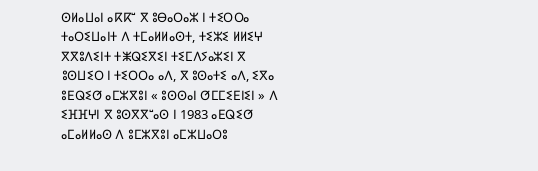ⵙⵍⴰⵡⴰⵏ ⴰⴽⴽⵯ ⴳ ⵓⴱⴰⵔⴰⵣ ⵏ ⵜⵉⵔⵔⴰ ⵜⴰⵔⵉⵡⴰⵏⵜ ⴷ ⵜⵎⴰⵍⵍⴰⵙⵜ, ⵜⵉⵣⵉ ⵍⵍⵉⵖ ⴳⴳⵓⴷⵉⵏⵜ ⵜⵥⵕⵉⴳⵉⵏ ⵜⵉⵎⴷⵢⴰⵣⵉⵏ ⴳ ⵓⵙⵡⵉⵔ ⵏ ⵜⵉⵔⵔⴰ ⴰⴷ, ⴳ ⵓⵙⴰⵜⵉ ⴰⴷ, ⵉⴳⴰ ⵓⴹⵕⵉⵚ ⴰⵎⵣⴳⵓⵏ « ⵓⵙⵙⴰⵏ ⵚⵎⵎⵉⴹⵏⵉⵏ » ⴷ ⵉⴼⴼⵖⵏ ⴳ ⵓⵙⴳⴳⵯⴰⵙ ⵏ 1983 ⴰⴹⵕⵉⵚ ⴰⵎⴰⵍⵍⴰⵙ ⴷ ⵓⵎⵣⴳⵓⵏ ⴰⵎⵣⵡⴰⵔⵓ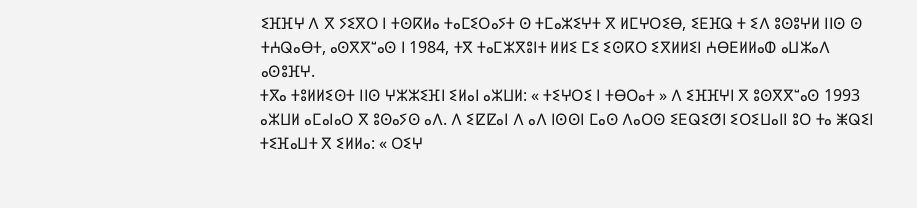ⵉⴼⴼⵖ ⴷ ⴳ ⵢⵉⴳⵔ ⵏ ⵜⵙⴽⵍⴰ ⵜⴰⵎⵉⵔⴰⵢⵜ ⵙ ⵜⵎⴰⵣⵉⵖⵜ ⴳ ⵍⵎⵖⵔⵉⴱ, ⵉⴹⴼⵕ ⵜ ⵉⴷ ⵓⵙⵓⵖⵍ ⵏⵏⵙ ⵙ ⵜⵄⵕⴰⴱⵜ, ⴰⵙⴳⴳⵯⴰⵙ ⵏ 1984, ⵜⴳ ⵜⴰⵎⵣⴳⵓⵏⵜ ⵍⵍⵉ ⵎⵉ ⵉⵙⴽⵔ ⵉⴳⵍⵍⵉⵏ ⵄⴱⴹⵍⵍⴰⵀ ⴰⵡⵣⴰⴷ ⴰⵙⵓⴼⵖ.
ⵜⴳⴰ ⵜⵓⵍⵍⵉⵙⵜ ⵏⵏⵙ ⵖⵣⵣⵉⴼⵏ ⵉⵍⴰⵏ ⴰⵣⵡⵍ: « ⵜⵉⵖⵔⵉ ⵏ ⵜⴱⵔⴰⵜ » ⴷ ⵉⴼⴼⵖⵏ ⴳ ⵓⵙⴳⴳⵯⴰⵙ 1993 ⴰⵣⵡⵍ ⴰⵎⴰⵏⴰⵔ ⴳ ⵓⵙⴰⵢⵙ ⴰⴷ. ⴷ ⵉⵇⵇⴰⵏ ⴷ ⴰⴷ ⵏⵙⵙⵏ ⵎⴰⵙ ⴷⴰⵔⵙ ⵉⴹⵕⵉⵚⵏ ⵉⵔⵉⵡⴰⵏⵏ ⵓⵔ ⵜⴰ ⵥⵕⵉⵏ ⵜⵉⴼⴰⵡⵜ ⴳ ⵉⵍⵍⴰ: « ⵔⵉⵖ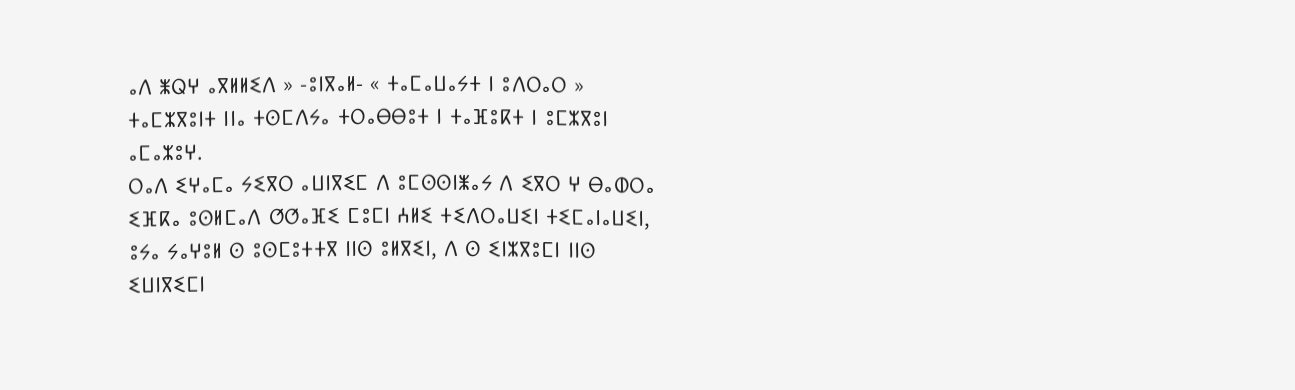ⴰⴷ ⵥⵕⵖ ⴰⴳⵍⵍⵉⴷ » -ⵓⵏⴳⴰⵍ- « ⵜⴰⵎⴰⵡⴰⵢⵜ ⵏ ⵓⴷⵔⴰⵔ » ⵜⴰⵎⵣⴳⵓⵏⵜ ⵏⵏⴰ ⵜⵙⵎⴷⵢⴰ ⵜⵔⴰⴱⴱⵓⵜ ⵏ ⵜⴰⴼⵓⴽⵜ ⵏ ⵓⵎⵣⴳⵓⵏ ⴰⵎⴰⵣⵓⵖ.
ⵔⴰⴷ ⵉⵖⴰⵎⴰ ⵢⵉⴳⵔ ⴰⵡⵏⴳⵉⵎ ⴷ ⵓⵎⵙⵙⵏⵥⴰⵢ ⴷ ⵉⴳⵔ ⵖ ⴱⴰⵀⵔⴰ ⵉⴼⴽⴰ ⵓⵙⵍⵎⴰⴷ ⵚⵚⴰⴼⵉ ⵎⵓⵎⵏ ⵄⵍⵉ ⵜⵉⴷⵔⴰⵡⵉⵏ ⵜⵉⵎⴰⵏⴰⵡⵉⵏ, ⵓⵢⴰ ⵢⴰⵖⵓⵍ ⵙ ⵓⵙⵎⵓⵜⵜⴳ ⵏⵏⵙ ⵓⵍⴳⵉⵏ, ⴷ ⵙ ⵉⵏⵣⴳⵓⵎⵏ ⵏⵏⵙ ⵉⵡⵏⴳⵉⵎⵏ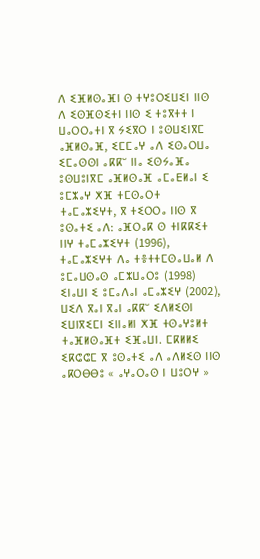ⴷ ⵉⴼⵍⵙⴰⴼⵏ ⵙ ⵜⵖⵓⵔⵉⵡⵉⵏ ⵏⵏⵙ ⴷ ⵉⵙⴼⵙⵉⵜⵏ ⵏⵏⵙ ⵉ ⵜⵓⴳⵜⵜ ⵏ ⵡⴰⵔⵔⴰⵜⵏ ⴳ ⵢⵉⴳⵔ ⵏ ⵓⵙⵡⵉⵏⴳⵎ ⴰⴼⵍⵙⴰⴼ, ⵉⵎⵎⴰⵖ ⴰⴷ ⵉⵙⴰⵔⵡⴰ ⵉⵎⴰⵙⵙⵏ ⴰⴽⴽⵯ ⵏⵏⴰ ⵉⵙⵢⴰⴼⴰ ⵓⵙⵡⵓⵏⴳⵎ ⴰⴼⵍⵙⴰⴼ ⴰⵎⴰⴹⵍⴰⵏ ⵉ ⵓⵎⵣⴰⵖ ⵅⴼ ⵜⵎⵙⴰⵔⵜ ⵜⴰⵎⴰⵣⵉⵖⵜ, ⴳ ⵜⵉⵔⵔⴰ ⵏⵏⵙ ⴳ ⵓⵙⴰⵜⵉ ⴰⴷ: ⴰⴼⵔⴰⴽ ⵙ ⵜⵏⴽⴽⵉⵜ ⵏⵏⵖ ⵜⴰⵎⴰⵣⵉⵖⵜ (1996), ⵜⴰⵎⴰⵣⵉⵖⵜ ⴷⴰ ⵜⴻⵜⵜⵎⵙⴰⵡⴰⵍ ⴷ ⵓⵎⴰⵡⵙⴰⵙ ⴰⵎⵣⵡⴰⵔⵓ (1998) ⵉⵏⴰⵡⵏ ⵉ ⵓⵎⴰⴷⴰⵏ ⴰⵎⴰⵣⵉⵖ (2002), ⵡⵉⴷ ⴳⴰⵏ ⴳⴰⵏ ⴰⴽⴽⵯ ⵉⴷⵍⵉⵙⵏ ⵉⵡⵏⴳⵉⵎⵏ ⵉⵏⵏⴰⵍⵏ ⵅⴼ ⵜⵙⴰⵖⵓⵍⵜ ⵜⴰⴼⵍⵙⴰⴼⵜ ⵉⴼⴰⵡⵏ. ⵎⴽⵍⵍⵉ ⵉⴽⵛⵛⵎ ⴳ ⵓⵙⴰⵜⵉ ⴰⴷ ⴰⴷⵍⵉⵙ ⵏⵏⵙ ⴰⴽⵔⴱⴱⵓ « ⴰⵖⴰⵔⴰⵙ ⵏ ⵡⵓⵔⵖ »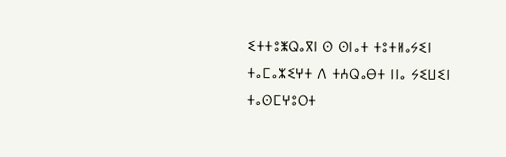ⵉⵜⵜⵓⵥⵕⴰⴳⵏ ⵙ ⵙⵏⴰⵜ ⵜⵓⵜⵍⴰⵢⵉⵏ ⵜⴰⵎⴰⵣⵉⵖⵜ ⴷ ⵜⵄⵕⴰⴱⵜ ⵏⵏⴰ ⵢⵉⵡⵉⵏ ⵜⴰⵙⵎⵖⵓⵔⵜ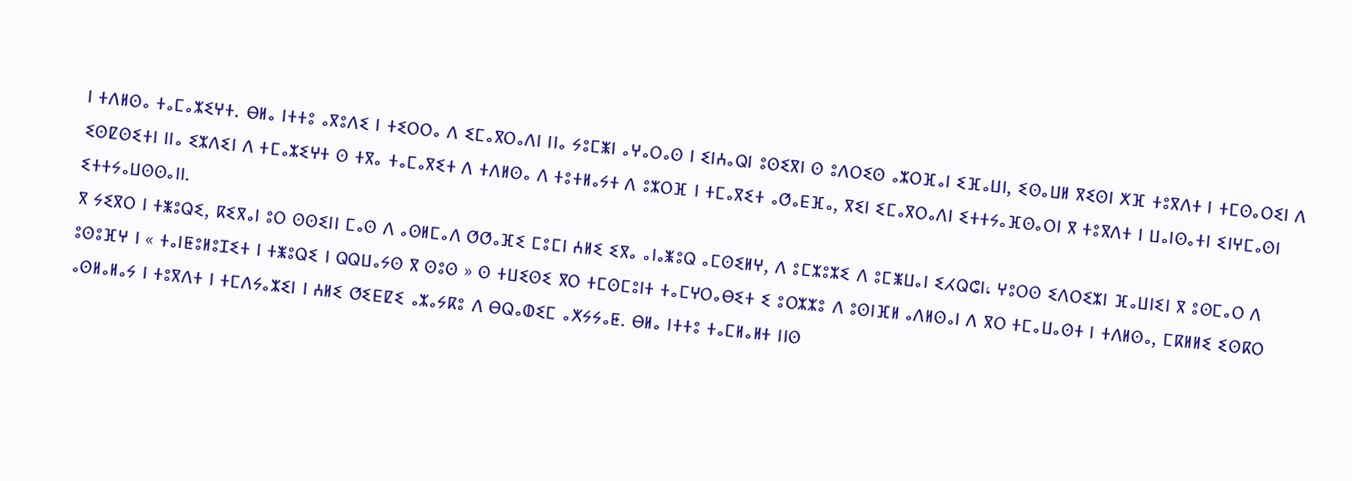ⵏ ⵜⴷⵍⵙⴰ ⵜⴰⵎⴰⵣⵉⵖⵜ. ⴱⵍⴰ ⵏⵜⵜⵓ ⴰⴳⵓⴷⵉ ⵏ ⵜⵉⵔⵔⴰ ⴷ ⵉⵎⴰⴳⵔⴰⴷⵏ ⵏⵏⴰ ⵢⵓⵎⵥⵏ ⴰⵖⴰⵔⴰⵙ ⵏ ⵉⵏⵄⴰⵕⵏ ⵓⵙⵉⴳⵏ ⵙ ⵓⴷⵔⵉⵙ ⴰⵣⵔⴼⴰⵏ ⵉⴼⴰⵡⵏ, ⵉⵙⴰⵡⵍ ⴳⵉⵙⵏ ⵅⴼ ⵜⵓⴳⴷⵜ ⵏ ⵜⵎⵙⴰⵔⵉⵏ ⴷ ⵉⵙⵇⵙⵉⵜⵏ ⵏⵏⴰ ⵉⵣⴷⵉⵏ ⴷ ⵜⵎⴰⵣⵉⵖⵜ ⵙ ⵜⴳⴰ ⵜⴰⵎⴰⴳⵉⵜ ⴷ ⵜⴷⵍⵙⴰ ⴷ ⵜⵓⵜⵍⴰⵢⵜ ⴷ ⵓⵣⵔⴼ ⵏ ⵜⵎⴰⴳⵉⵜ ⴰⵚⴰⴹⴼⴰ, ⴳⵉⵏ ⵉⵎⴰⴳⵔⴰⴷⵏ ⵉⵜⵜⵢⴰⴼⵙⴰⵔⵏ ⴳ ⵜⵓⴳⴷⵜ ⵏ ⵡⴰⵏⵙⴰⵜⵏ ⵉⵏⵖⵎⴰⵙⵏ ⵉⵜⵜⵢⴰⵡⵙⵙⴰⵏⵏ.
ⴳ ⵢⵉⴳⵔ ⵏ ⵜⵥⵓⵕⵉ, ⴽⵉⴳⴰⵏ ⵓⵔ ⵙⵙⵉⵏⵏ ⵎⴰⵙ ⴷ ⴰⵙⵍⵎⴰⴷ ⵚⵚⴰⴼⵉ ⵎⵓⵎⵏ ⵄⵍⵉ ⵉⴳⴰ ⴰⵏⴰⵥⵓⵕ ⴰⵎⵙⵉⵍⵖ, ⴷ ⵓⵎⵣⵓⵣⵉ ⴷ ⵓⵎⵥⵡⴰⵏ ⵉⵃⵕⵛⵏ، ⵖⵓⵔⵙ ⵉⴷⵔⵉⵣⵏ ⴼⴰⵡⵏⵉⵏ ⴳ ⵓⵙⵎⴰⵔ ⴷ ⵓⵙⵓⴼⵖ ⵏ « ⵜⴰⵏⵟⵓⵍⵓⵊⵉⵜ ⵏ ⵜⵥⵓⵕⵉ ⵏ ⵕⵕⵡⴰⵢⵙ ⴳ ⵙⵓⵙ » ⵙ ⵜⵡⵉⵙⵉ ⴳⵔ ⵜⵎⵙⵎⵓⵏⵜ ⵜⴰⵎⵖⵔⴰⴱⵉⵜ ⵉ ⵓⵔⵣⵣⵓ ⴷ ⵓⵙⵏⴼⵍ ⴰⴷⵍⵙⴰⵏ ⴷ ⴳⵔ ⵜⵎⴰⵡⴰⵙⵜ ⵏ ⵜⴷⵍⵙⴰ, ⵎⴽⵍⵍⵉ ⵉⵙⴽⵔ ⴰⵙⵍⴰⵍⴰⵢ ⵏ ⵜⵓⴳⴷⵜ ⵏ ⵜⵎⴷⵢⴰⵣⵉⵏ ⵏ ⵄⵍⵉ ⵚⵉⴹⵇⵉ ⴰⵣⴰⵢⴽⵓ ⴷ ⴱⵕⴰⵀⵉⵎ ⴰⵅⵢⵢⴰⵟ. ⴱⵍⴰ ⵏⵜⵜⵓ ⵜⴰⵎⵍⴰⵍⵜ ⵏⵏⵙ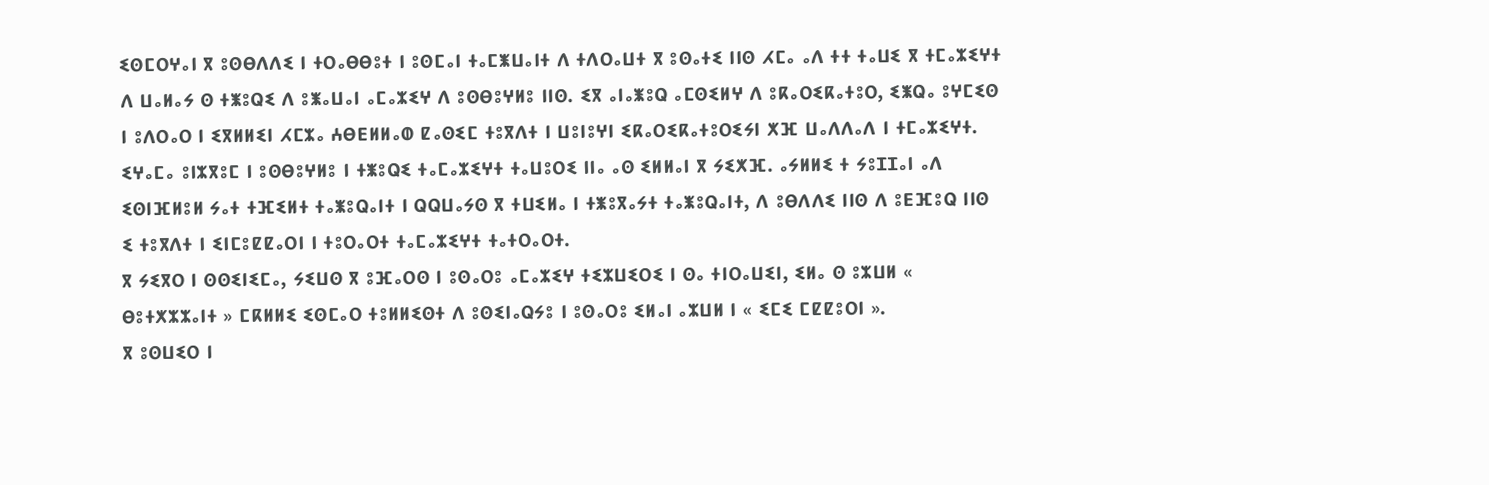ⵉⵙⵎⵔⵖⴰⵏ ⴳ ⵓⵙⴱⴷⴷⵉ ⵏ ⵜⵔⴰⴱⴱⵓⵜ ⵏ ⵓⵙⵎⴰⵏ ⵜⴰⵎⵥⵡⴰⵏⵜ ⴷ ⵜⴷⵔⴰⵡⵜ ⴳ ⵓⵙⴰⵜⵉ ⵏⵏⵙ ⵃⵎⴰ ⴰⴷ ⵜⵜ ⵜⴰⵡⵉ ⴳ ⵜⵎⴰⵣⵉⵖⵜ ⴷ ⵡⴰⵍⴰⵢ ⵙ ⵜⵥⵓⵕⵉ ⴷ ⵓⵥⴰⵡⴰⵏ ⴰⵎⴰⵣⵉⵖ ⴷ ⵓⵙⴱⵓⵖⵍⵓ ⵏⵏⵙ. ⵉⴳ ⴰⵏⴰⵥⵓⵕ ⴰⵎⵙⵉⵍⵖ ⴷ ⵓⴽⴰⵔⵉⴽⴰⵜⵓⵔ, ⵉⵥⵕⴰ ⵓⵖⵎⵉⵙ ⵏ ⵓⴷⵔⴰⵔ ⵏ ⵉⴳⵍⵍⵉⵏ ⵃⵎⵣⴰ ⵄⴱⴹⵍⵍⴰⵀ ⵇⴰⵙⵉⵎ ⵜⵓⴳⴷⵜ ⵏ ⵡⵓⵏⵓⵖⵏ ⵉⴽⴰⵔⵉⴽⴰⵜⵓⵔⵉⵢⵏ ⵅⴼ ⵡⴰⴷⴷⴰⴷ ⵏ ⵜⵎⴰⵣⵉⵖⵜ. ⵉⵖⴰⵎⴰ ⵓⵏⵣⴳⵓⵎ ⵏ ⵓⵙⴱⵓⵖⵍⵓ ⵏ ⵜⵥⵓⵕⵉ ⵜⴰⵎⴰⵣⵉⵖⵜ ⵜⴰⵡⵓⵔⵉ ⵏⵏⴰ ⴰⵙ ⵉⵍⵍⴰⵏ ⴳ ⵢⵉⵅⴼ. ⴰⵢⵍⵍⵉ ⵜ ⵢⵓⵊⵊⴰⵏ ⴰⴷ ⵉⵙⵏⴼⵍⵓⵍ ⵢⴰⵜ ⵜⴼⵉⵍⵜ ⵜⴰⵥⵓⵕⴰⵏⵜ ⵏ ⵕⵕⵡⴰⵢⵙ ⴳ ⵜⵡⵉⵍⴰ ⵏ ⵜⵥⵓⴳⴰⵢⵜ ⵜⴰⵥⵓⵕⴰⵏⵜ, ⴷ ⵓⴱⴷⴷⵉ ⵏⵏⵙ ⴷ ⵓⴹⴼⵓⵕ ⵏⵏⵙ ⵉ ⵜⵓⴳⴷⵜ ⵏ ⵉⵏⵎⵓⵇⵇⴰⵔⵏ ⵏ ⵜⵓⵔⴰⵔⵜ ⵜⴰⵎⴰⵣⵉⵖⵜ ⵜⴰⵜⵔⴰⵔⵜ.
ⴳ ⵢⵉⴳⵔ ⵏ ⵙⵙⵉⵏⵉⵎⴰ, ⵢⵉⵡⵙ ⴳ ⵓⴼⴰⵔⵙ ⵏ ⵓⵙⴰⵔⵓ ⴰⵎⴰⵣⵉⵖ ⵜⵉⵣⵡⵉⵔⵉ ⵏ ⵙⴰ ⵜⵏⵔⴰⵡⵉⵏ, ⵉⵍⴰ ⵙ ⵓⵣⵡⵍ « ⴱⵓⵜⵅⵣⵣⴰⵏⵜ » ⵎⴽⵍⵍⵉ ⵉⵙⵎⴰⵔ ⵜⵓⵍⵍⵉⵙⵜ ⴷ ⵓⵙⵉⵏⴰⵕⵢⵓ ⵏ ⵓⵙⴰⵔⵓ ⵉⵍⴰⵏ ⴰⵣⵡⵍ ⵏ « ⵉⵎⵉ ⵎⵇⵇⵓⵔⵏ ».
ⴳ ⵓⵙⵡⵉⵔ ⵏ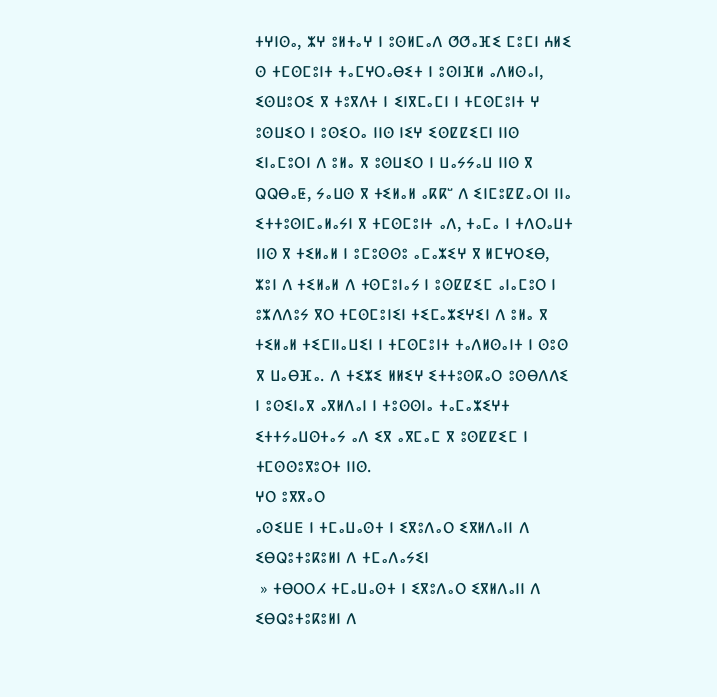ⵜⵖⵏⵙⴰ, ⵣⵖ ⵓⵍⵜⴰⵖ ⵏ ⵓⵙⵍⵎⴰⴷ ⵚⵚⴰⴼⵉ ⵎⵓⵎⵏ ⵄⵍⵉ ⵙ ⵜⵎⵙⵎⵓⵏⵜ ⵜⴰⵎⵖⵔⴰⴱⵉⵜ ⵏ ⵓⵙⵏⴼⵍ ⴰⴷⵍⵙⴰⵏ, ⵉⵙⵡⵓⵔⵉ ⴳ ⵜⵓⴳⴷⵜ ⵏ ⵉⵏⴳⵎⴰⵎⵏ ⵏ ⵜⵎⵙⵎⵓⵏⵜ ⵖ ⵓⵙⵡⵉⵔ ⵏ ⵓⵙⵉⵔⴰ ⵏⵏⵙ ⵏⵉⵖ ⵉⵙⵇⵇⵉⵎⵏ ⵏⵏⵙ ⵉⵏⴰⵎⵓⵔⵏ ⴷ ⵓⵍⴰ ⴳ ⵓⵙⵡⵉⵔ ⵏ ⵡⴰⵢⵢⴰⵡ ⵏⵏⵙ ⴳ ⵕⵕⴱⴰⵟ, ⵢⴰⵡⵙ ⴳ ⵜⵉⵍⴰⵍ ⴰⴽⴽⵯ ⴷ ⵉⵏⵎⵓⵇⵇⴰⵔⵏ ⵏⵏⴰ ⵉⵜⵜⵓⵙⵏⵎⴰⵍⴰⵢⵏ ⴳ ⵜⵎⵙⵎⵓⵏⵜ ⴰⴷ, ⵜⴰⵎⴰ ⵏ ⵜⴷⵔⴰⵡⵜ ⵏⵏⵙ ⴳ ⵜⵉⵍⴰⵍ ⵏ ⵓⵎⵓⵙⵙⵓ ⴰⵎⴰⵣⵉⵖ ⴳ ⵍⵎⵖⵔⵉⴱ, ⵣⵓⵏ ⴷ ⵜⵉⵍⴰⵍ ⴷ ⵜⵙⵎⵓⵏⴰⵢ ⵏ ⵓⵙⵇⵇⵉⵎ ⴰⵏⴰⵎⵓⵔ ⵏ ⵓⵣⴷⴷⵓⵢ ⴳⵔ ⵜⵎⵙⵎⵓⵏⵉⵏ ⵜⵉⵎⴰⵣⵉⵖⵉⵏ ⴷ ⵓⵍⴰ ⴳ ⵜⵉⵍⴰⵍ ⵜⵉⵎⵏⵏⴰⵡⵉⵏ ⵏ ⵜⵎⵙⵎⵓⵏⵜ ⵜⴰⴷⵍⵙⴰⵏⵜ ⵏ ⵙⵓⵙ ⴳ ⵡⴰⴱⴼⴰ. ⴷ ⵜⵉⵣⵉ ⵍⵍⵉⵖ ⵉⵜⵜⵓⵙⴽⴰⵔ ⵓⵙⴱⴷⴷⵉ ⵏ ⵓⵙⵉⵏⴰⴳ ⴰⴳⵍⴷⴰⵏ ⵏ ⵜⵓⵙⵙⵏⴰ ⵜⴰⵎⴰⵣⵉⵖⵜ ⵉⵜⵜⵢⴰⵡⵙⵜⴰⵢ ⴰⴷ ⵉⴳ ⴰⴳⵎⴰⵎ ⴳ ⵓⵙⵇⵇⵉⵎ ⵏ ⵜⵎⵙⵙⵓⴳⵓⵔⵜ ⵏⵏⵙ.
ⵖⵔ ⵓⴳⴳⴰⵔ
ⴰⵙⵉⵡⴹ ⵏ ⵜⵎⴰⵡⴰⵙⵜ ⵏ ⵉⴳⵓⴷⴰⵔ ⵉⴳⵍⴷⴰⵏⵏ ⴷ ⵉⴱⵕⵓⵜⵓⴽⵓⵍⵏ ⴷ ⵜⵎⴰⴷⴰⵢⵉⵏ
 » ⵜⴱⵔⵔⵃ ⵜⵎⴰⵡⴰⵙⵜ ⵏ ⵉⴳⵓⴷⴰⵔ ⵉⴳⵍⴷⴰⵏⵏ ⴷ ⵉⴱⵕⵓⵜⵓⴽⵓⵍⵏ ⴷ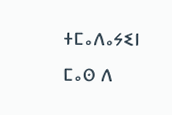ⵜⵎⴰⴷⴰⵢⵉⵏ ⵎⴰⵙ ⴷ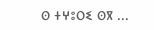ⵙ ⵜⵖⵓⵔⵉ ⵙⴳ ...